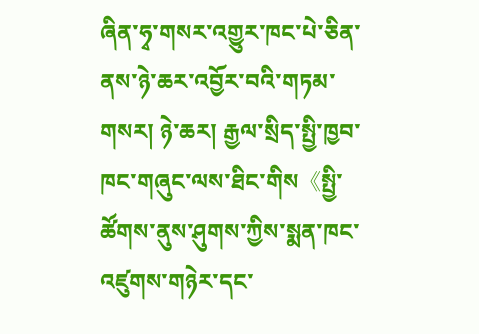ཞིན་ཧྭ་གསར་འགྱུར་ཁང་པེ་ཅིན་ནས་ཉེ་ཆར་འབྱོར་བའི་གཏམ་གསར། ཉེ་ཆར། རྒྱལ་སྲིད་སྤྱི་ཁྱབ་ཁང་གཞུང་ལས་ཐིང་གིས《སྤྱི་ཚོགས་ནུས་ཤུགས་ཀྱིས་སྨན་ཁང་འཛུགས་གཉེར་དང་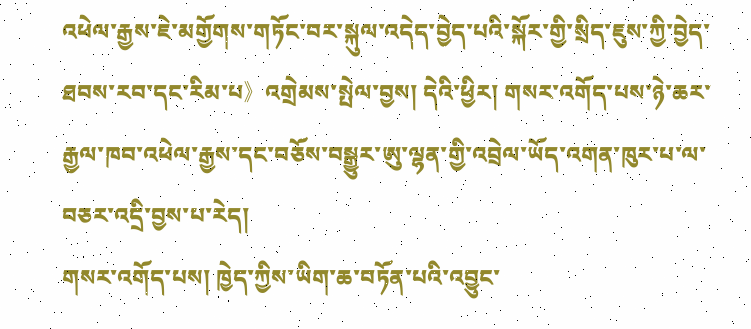འཕེལ་རྒྱས་ཇེ་མགྱོགས་གཏོང་བར་སྐུལ་འདེད་བྱེད་པའི་སྐོར་གྱི་སྲིད་ཇུས་ཀྱི་བྱེད་ཐབས་རབ་དང་རིམ་པ》འགྲེམས་སྤེལ་བྱས། དེའི་ཕྱིར། གསར་འགོད་པས་ཉེ་ཆར་རྒྱལ་ཁབ་འཕེལ་རྒྱས་དང་བཅོས་བསྒྱུར་ཨུ་ལྷན་གྱི་འབྲེལ་ཡོད་འགན་ཁུར་པ་ལ་བཅར་འདྲི་བྱས་པ་རེད།
གསར་འགོད་པས། ཁྱེད་ཀྱིས་ཡིག་ཆ་བཏོན་པའི་འབྱུང་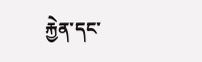རྐྱེན་དང་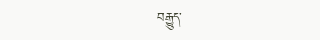བརྒྱུད་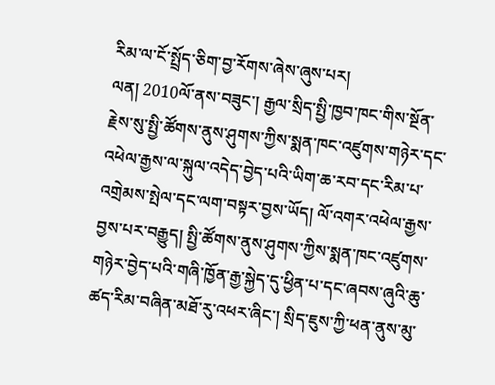རིམ་ལ་ངོ་སྤྲོད་ཅིག་བྱ་རོགས་ཞེས་ཞུས་པར།
ལན། 2010ལོ་ནས་བཟུང་། རྒྱལ་སྲིད་སྤྱི་ཁྱབ་ཁང་གིས་སྔོན་རྗེས་སུ་སྤྱི་ཚོགས་ནུས་ཤུགས་ཀྱིས་སྨན་ཁང་འཛུགས་གཉེར་དང་འཕེལ་རྒྱས་ལ་སྐུལ་འདེད་བྱེད་པའི་ཡིག་ཆ་རབ་དང་རིམ་པ་འགྲེམས་སྤེལ་དང་ལག་བསྟར་བྱས་ཡོད། ལོ་འགར་འཕེལ་རྒྱས་བྱས་པར་བརྒྱུད། སྤྱི་ཚོགས་ནུས་ཤུགས་ཀྱིས་སྨན་ཁང་འཛུགས་གཉེར་བྱེད་པའི་གཞི་ཁྱོན་རྒྱ་སྐྱེད་དུ་ཕྱིན་པ་དང་ཞབས་ཞུའི་ཆུ་ཚད་རིམ་བཞིན་མཐོ་རུ་འཕར་ཞིང་། སྲིད་ཇུས་ཀྱི་ཕན་ནུས་མུ་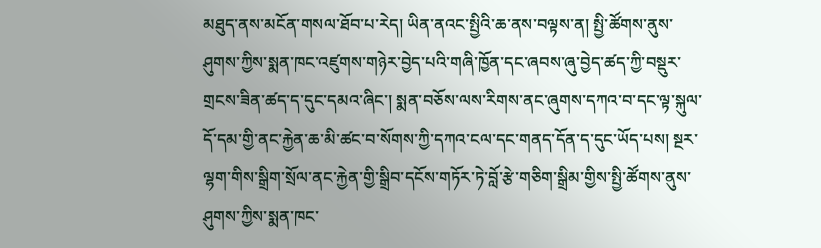མཐུད་ནས་མངོན་གསལ་ཐོབ་པ་རེད། ཡིན་ནའང་སྤྱིའི་ཆ་ནས་བལྟས་ན། སྤྱི་ཚོགས་ནུས་ཤུགས་ཀྱིས་སྨན་ཁང་འཛུགས་གཉེར་བྱེད་པའི་གཞི་ཁྱོན་དང་ཞབས་ཞུ་བྱེད་ཚད་ཀྱི་བསྡུར་གྲངས་ཟིན་ཚད་ད་དུང་དམའ་ཞིང་། སྨན་བཅོས་ལས་རིགས་ནང་ཞུགས་དཀའ་བ་དང་ལྟ་སྐུལ་དོ་དམ་གྱི་ནང་རྐྱེན་ཆ་མི་ཚང་བ་སོགས་ཀྱི་དཀའ་ངལ་དང་གནད་དོན་ད་དུང་ཡོད་པས། སྔར་ལྷག་གིས་སྒྲིག་སྲོལ་ནང་རྐྱེན་གྱི་སྒྲིབ་དངོས་གཏོར་ཏེ་བློ་རྩེ་གཅིག་སྒྲིམ་གྱིས་སྤྱི་ཚོགས་ནུས་ཤུགས་ཀྱིས་སྨན་ཁང་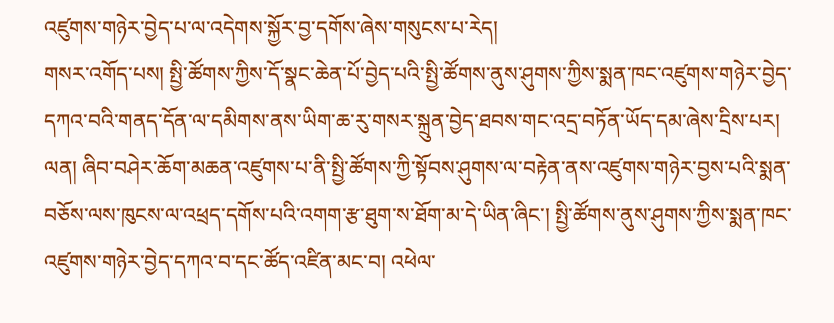འཛུགས་གཉེར་བྱེད་པ་ལ་འདེགས་སྐྱོར་བྱ་དགོས་ཞེས་གསུངས་པ་རེད།
གསར་འགོད་པས། སྤྱི་ཚོགས་ཀྱིས་དོ་སྣང་ཆེན་པོ་བྱེད་པའི་སྤྱི་ཚོགས་ནུས་ཤུགས་ཀྱིས་སྨན་ཁང་འཛུགས་གཉེར་བྱེད་དཀའ་བའི་གནད་དོན་ལ་དམིགས་ནས་ཡིག་ཆ་རུ་གསར་སྐྲུན་བྱེད་ཐབས་གང་འདྲ་བཏོན་ཡོད་དམ་ཞེས་དྲིས་པར།
ལན། ཞིབ་བཤེར་ཆོག་མཆན་འཛུགས་པ་ནི་སྤྱི་ཚོགས་ཀྱི་སྟོབས་ཤུགས་ལ་བརྟེན་ནས་འཛུགས་གཉེར་བྱས་པའི་སྨན་བཅོས་ལས་ཁུངས་ལ་འཕྲད་དགོས་པའི་འགག་རྩ་ཐུག་ས་ཐོག་མ་དེ་ཡིན་ཞིང་། སྤྱི་ཚོགས་ནུས་ཤུགས་ཀྱིས་སྨན་ཁང་འཛུགས་གཉེར་བྱེད་དཀའ་བ་དང་ཚོད་འཛིན་མང་བ། འཕེལ་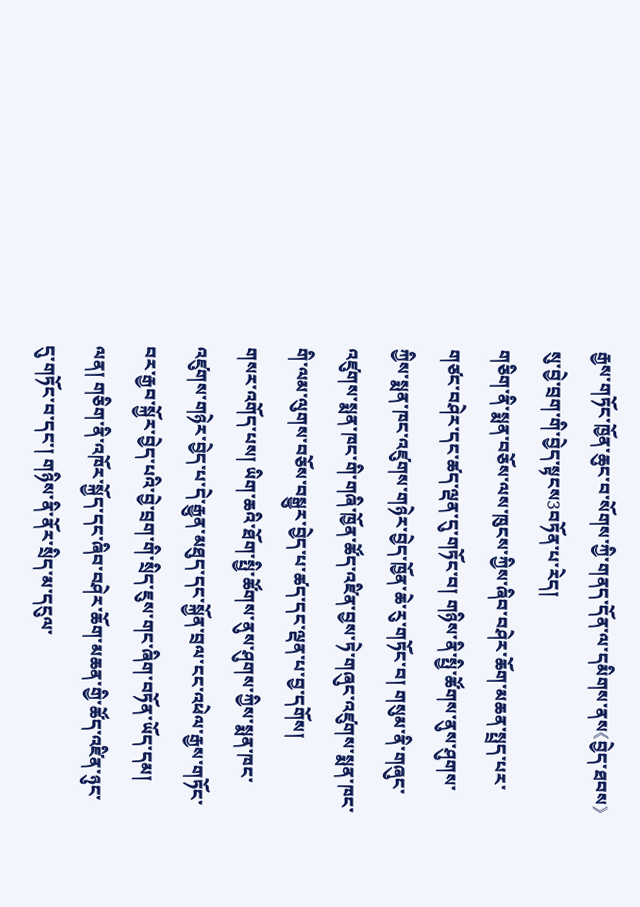རྒྱས་གཏོང་ཁྱོན་ཆུང་བ་སོགས་ཀྱི་གནད་དོན་ལ་དམིགས་ནས《བྱེད་ཐབས》སུ་བྱེ་བྲག་གི་བྱེད་སྟངས3བཏོན་པ་རེད།
གཅིག་ནི་སྨན་བཅོས་ལས་ཁུངས་ཀྱིས་ཞིབ་བཤེར་ཆོག་མཆན་སྤྲད་པར་གཙང་བཤེར་དང་ཚད་ལྡན་དུ་གཏོང་བ། གཉིས་ནི་སྤྱི་ཚོགས་ནུས་ཤུགས་ཀྱིས་སྨན་ཁང་འཛུགས་གཉེར་བྱེད་ཁྱོན་ཆེ་རུ་གཏོང་བ། གསུམ་ནི་གཞུང་འཛུགས་སྨན་ཁང་གི་གཞི་ཁྱོན་ཚོད་འཛིན་བྱས་ཏེ་གཞུང་འཛུགས་སྨན་ཁང་གི་ལམ་ལུགས་བཅོས་བསྒྱུར་བྱེད་པ་ཚད་དང་ལྡན་པ་བྱ་དགོས།
གསར་འགོད་པས། ཡིག་ཆའི་ཐོག་སྤྱི་ཚོགས་ནུས་ཤུགས་ཀྱིས་སྨན་ཁང་འཛུགས་གཉེར་བྱེད་པ་དེ་རྒྱུན་མཐུད་དང་སྐྱོན་བྲལ་ངང་འཕེལ་རྒྱས་གཏོང་བར་རྒྱབ་སྐྱོར་བྱེད་པའི་བྱེ་བྲག་གི་སྲིད་ཇུས་གང་ཞིག་བཏོན་ཡོད་དམ།
ལན། གཅིག་ནི་འཁོར་སྐྱོད་དང་ཞིབ་བཤེར་ཆོག་མཆན་གྱི་ཚོད་འཛིན་ཉུང་དུ་གཏོང་བ་དང་། གཉིས་ནི་ནོར་སྲིད་མ་དངུལ་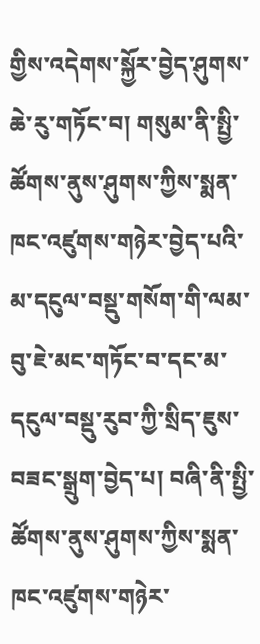གྱིས་འདེགས་སྐྱོར་བྱེད་ཤུགས་ཆེ་རུ་གཏོང་བ། གསུམ་ནི་སྤྱི་ཚོགས་ནུས་ཤུགས་ཀྱིས་སྨན་ཁང་འཛུགས་གཉེར་བྱེད་པའི་མ་དངུལ་བསྡུ་གསོག་གི་ལམ་བུ་ཇེ་མང་གཏོང་བ་དང་མ་དངུལ་བསྡུ་རུབ་ཀྱི་སྲིད་ཇུས་བཟང་སྒྲུག་བྱེད་པ། བཞི་ནི་སྤྱི་ཚོགས་ནུས་ཤུགས་ཀྱིས་སྨན་ཁང་འཛུགས་གཉེར་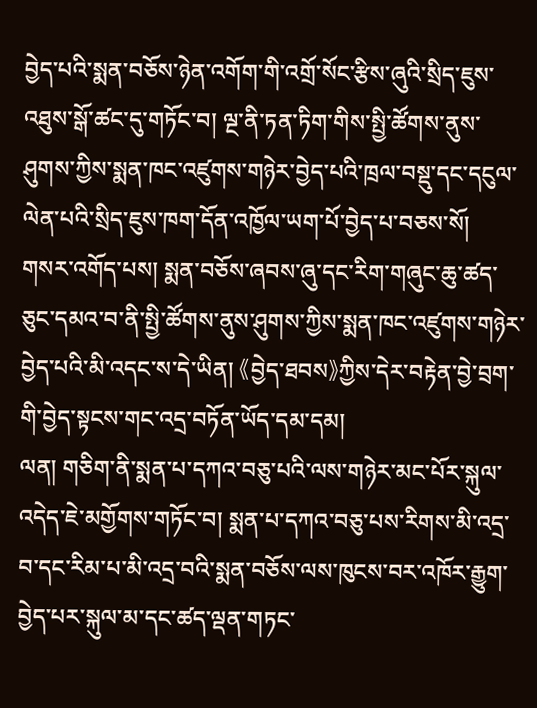བྱེད་པའི་སྨན་བཅོས་ཉེན་འགོག་གི་འགྲོ་སོང་རྩིས་ཞུའི་སྲིད་ཇུས་འཐུས་སྒོ་ཚང་དུ་གཏོང་བ། ལྔ་ནི་ཏན་ཏིག་གིས་སྤྱི་ཚོགས་ནུས་ཤུགས་ཀྱིས་སྨན་ཁང་འཛུགས་གཉེར་བྱེད་པའི་ཁྲལ་བསྡུ་དང་དངུལ་ལེན་པའི་སྲིད་ཇུས་ཁག་དོན་འཁྱོལ་ཡག་པོ་བྱེད་པ་བཅས་སོ།
གསར་འགོད་པས། སྨན་བཅོས་ཞབས་ཞུ་དང་རིག་གཞུང་ཆུ་ཚད་ཅུང་དམའ་བ་ནི་སྤྱི་ཚོགས་ནུས་ཤུགས་ཀྱིས་སྨན་ཁང་འཛུགས་གཉེར་བྱེད་པའི་མི་འདང་ས་དེ་ཡིན། 《བྱེད་ཐབས》ཀྱིས་དེར་བརྟེན་བྱེ་བྲག་གི་བྱེད་སྟངས་གང་འདྲ་བཏོན་ཡོད་དམ་དམ།
ལན། གཅིག་ནི་སྨན་པ་དཀའ་བཅུ་པའི་ལས་གཉེར་མང་པོར་སྐུལ་འདེད་ཇེ་མགྱོགས་གཏོང་བ། སྨན་པ་དཀའ་བཅུ་པས་རིགས་མི་འདྲ་བ་དང་རིམ་པ་མི་འདྲ་བའི་སྨན་བཅོས་ལས་ཁུངས་བར་འཁོར་རྒྱུག་བྱེད་པར་སྐུལ་མ་དང་ཚད་ལྡན་གཏང་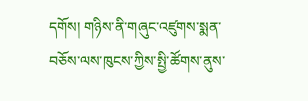དགོས། གཉིས་ནི་གཞུང་འཛུགས་སྨན་བཅོས་ལས་ཁུངས་ཀྱིས་སྤྱི་ཚོགས་ནུས་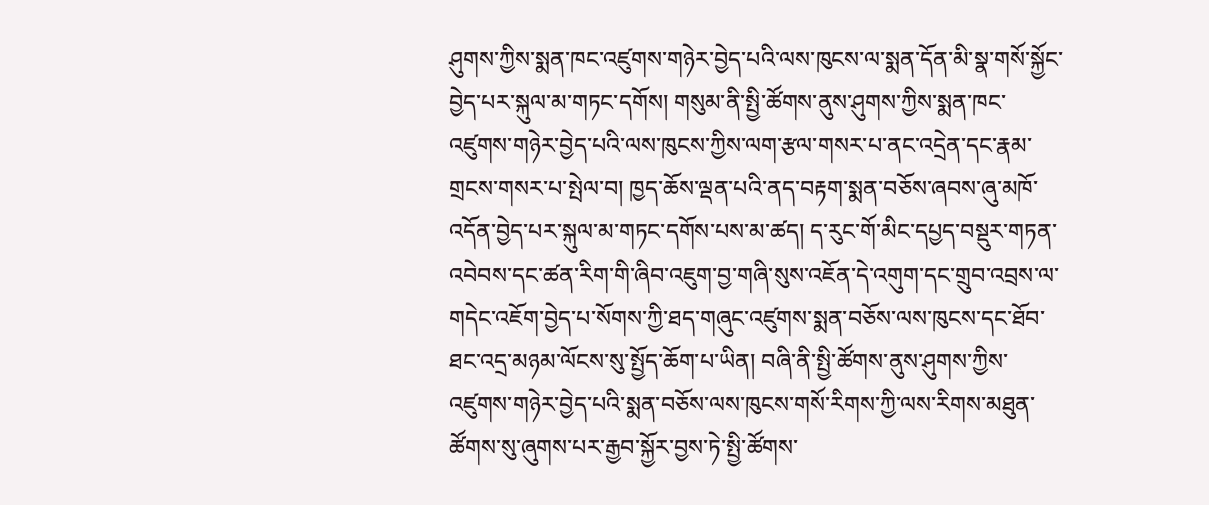ཤུགས་ཀྱིས་སྨན་ཁང་འཛུགས་གཉེར་བྱེད་པའི་ལས་ཁུངས་ལ་སྨན་དོན་མི་སྣ་གསོ་སྐྱོང་བྱེད་པར་སྐུལ་མ་གཏང་དགོས། གསུམ་ནི་སྤྱི་ཚོགས་ནུས་ཤུགས་ཀྱིས་སྨན་ཁང་འཛུགས་གཉེར་བྱེད་པའི་ལས་ཁུངས་ཀྱིས་ལག་རྩལ་གསར་པ་ནང་འདྲེན་དང་རྣམ་གྲངས་གསར་པ་སྤེལ་བ། ཁྱད་ཆོས་ལྡན་པའི་ནད་བརྟག་སྨན་བཅོས་ཞབས་ཞུ་མཁོ་འདོན་བྱེད་པར་སྐུལ་མ་གཏང་དགོས་པས་མ་ཚད། ད་རུང་གོ་མིང་དཔྱད་བསྡུར་གཏན་འབེབས་དང་ཚན་རིག་གི་ཞིབ་འཇུག་བྱ་གཞི་སུས་འཇོན་དེ་འགུག་དང་གྲུབ་འབྲས་ལ་གདེང་འཇོག་བྱེད་པ་སོགས་ཀྱི་ཐད་གཞུང་འཛུགས་སྨན་བཅོས་ལས་ཁུངས་དང་ཐོབ་ཐང་འདྲ་མཉམ་ལོངས་སུ་སྤྱོད་ཆོག་པ་ཡིན། བཞི་ནི་སྤྱི་ཚོགས་ནུས་ཤུགས་ཀྱིས་འཛུགས་གཉེར་བྱེད་པའི་སྨན་བཅོས་ལས་ཁུངས་གསོ་རིགས་ཀྱི་ལས་རིགས་མཐུན་ཚོགས་སུ་ཞུགས་པར་རྒྱབ་སྐྱོར་བྱས་ཏེ་སྤྱི་ཚོགས་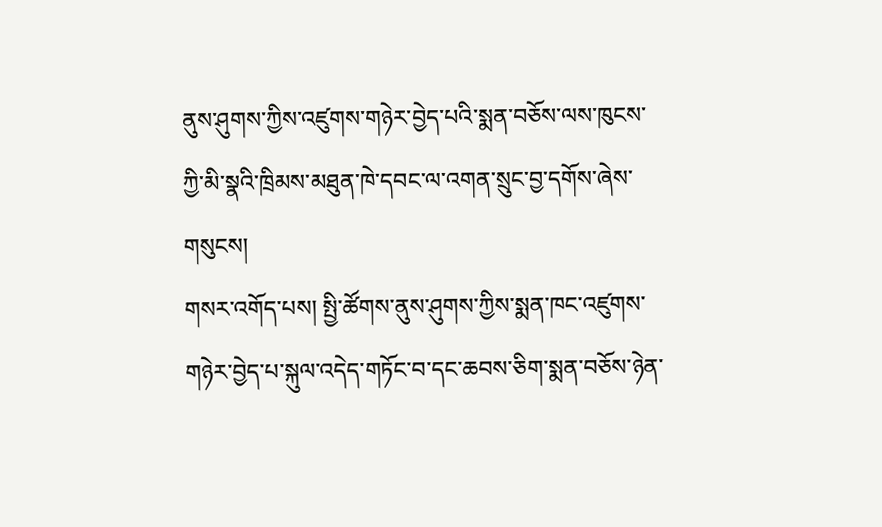ནུས་ཤུགས་ཀྱིས་འཛུགས་གཉེར་བྱེད་པའི་སྨན་བཅོས་ལས་ཁུངས་ཀྱི་མི་སྣའི་ཁྲིམས་མཐུན་ཁེ་དབང་ལ་འགན་སྲུང་བྱ་དགོས་ཞེས་གསུངས།
གསར་འགོད་པས། སྤྱི་ཚོགས་ནུས་ཤུགས་ཀྱིས་སྨན་ཁང་འཛུགས་གཉེར་བྱེད་པ་སྐུལ་འདེད་གཏོང་བ་དང་ཆབས་ཅིག་སྨན་བཅོས་ཉེན་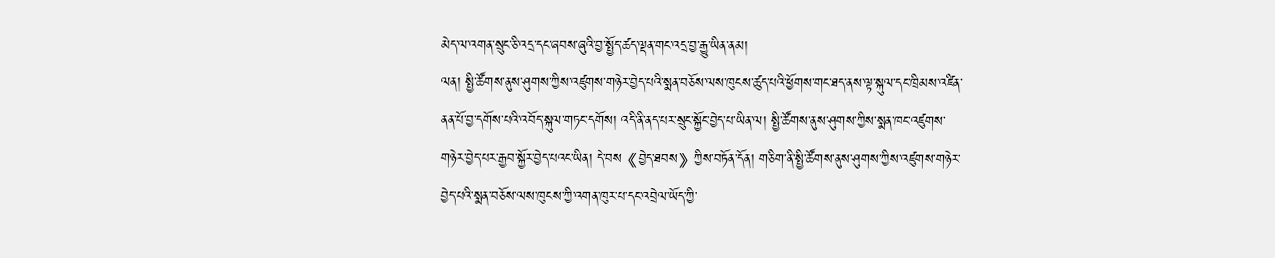མེད་ལ་འགན་སྲུང་ཅི་འདྲ་དང་ཞབས་ཞུའི་བྱ་སྤྱོད་ཚད་ལྡན་གང་འདྲ་བྱ་རྒྱུ་ཡིན་ནམ།
ལན། སྤྱི་ཚོགས་ནུས་ཤུགས་ཀྱིས་འཛུགས་གཉེར་བྱེད་པའི་སྨན་བཅོས་ལས་ཁུངས་ཚུད་པའི་ཕྱོགས་གང་ཐད་ནས་ལྟ་སྐུལ་དང་ཁྲིམས་འཛིན་ནན་པོ་བྱ་དགོས་པའི་འབོད་སྐུལ་གཏང་དགོས། འདི་ནི་ནད་པར་སྲུང་སྐྱོང་བྱེད་པ་ཡིན་ལ། སྤྱི་ཚོགས་ནུས་ཤུགས་ཀྱིས་སྨན་ཁང་འཛུགས་གཉེར་བྱེད་པར་རྒྱབ་སྐྱོར་བྱེད་པའང་ཡིན། དེ་བས《བྱེད་ཐབས》ཀྱིས་བཏོན་དོན། གཅིག་ནི་སྤྱི་ཚོགས་ནུས་ཤུགས་ཀྱིས་འཛུགས་གཉེར་བྱེད་པའི་སྨན་བཅོས་ལས་ཁུངས་ཀྱི་འགན་ཁུར་པ་དང་འབྲེལ་ཡོད་ཀྱི་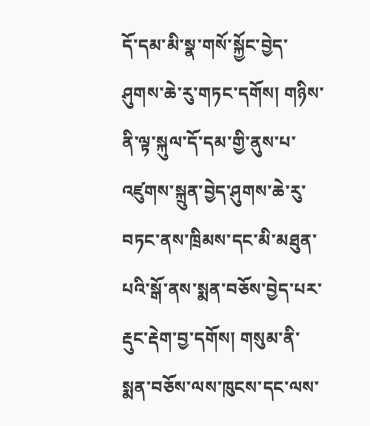དོ་དམ་མི་སྣ་གསོ་སྐྱོང་བྱེད་ཤུགས་ཆེ་རུ་གཏང་དགོས། གཉིས་ནི་ལྟ་སྐུལ་དོ་དམ་གྱི་ནུས་པ་འཛུགས་སྐྲུན་བྱེད་ཤུགས་ཆེ་རུ་བཏང་ནས་ཁྲིམས་དང་མི་མཐུན་པའི་སྒོ་ནས་སྨན་བཅོས་བྱེད་པར་རྡུང་རྡེག་བྱ་དགོས། གསུམ་ནི་སྨན་བཅོས་ལས་ཁུངས་དང་ལས་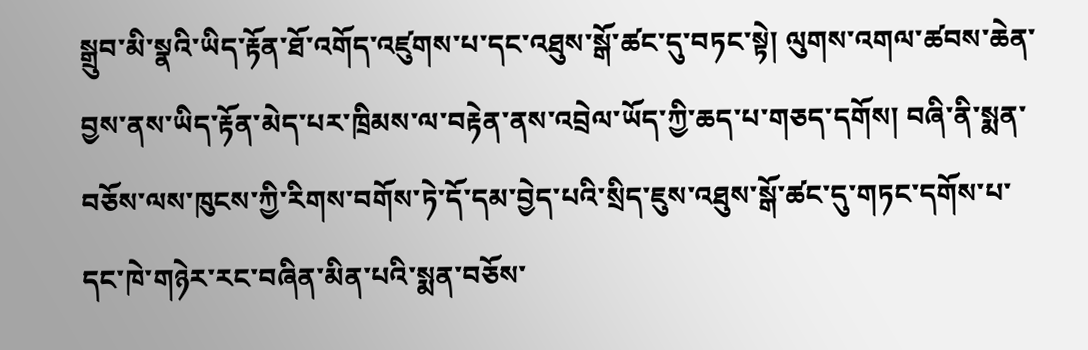སྒྲུབ་མི་སྣའི་ཡིད་རྟོན་ཐོ་འགོད་འཛུགས་པ་དང་འཐུས་སྒོ་ཚང་དུ་བཏང་སྟེ། ལུགས་འགལ་ཚབས་ཆེན་བྱས་ནས་ཡིད་རྟོན་མེད་པར་ཁྲིམས་ལ་བརྟེན་ནས་འབྲེལ་ཡོད་ཀྱི་ཆད་པ་གཅད་དགོས། བཞི་ནི་སྨན་བཅོས་ལས་ཁུངས་ཀྱི་རིགས་བགོས་ཏེ་དོ་དམ་བྱེད་པའི་སྲིད་ཇུས་འཐུས་སྒོ་ཚང་དུ་གཏང་དགོས་པ་དང་ཁེ་གཉེར་རང་བཞིན་མིན་པའི་སྨན་བཅོས་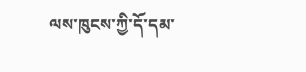ལས་ཁུངས་ཀྱི་དོ་དམ་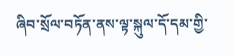ཞིབ་སྲོལ་བཏོན་ནས་ལྟ་སྐུལ་དོ་དམ་གྱི་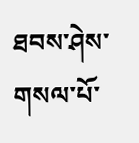ཐབས་ཤེས་གསལ་པོ་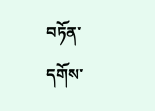བཏོན་དགོས་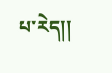པ་རེད།།